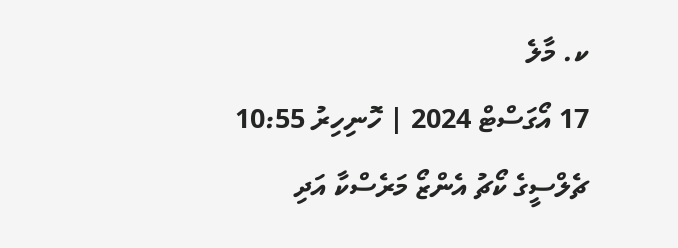ކ. މާލެ
17 އޯގަސްޓް 2024 | ހޮނިހިރު 10:55
ޗެލްސީގެ ކޯޗު އެންޒޯ މަރެސްކާ އަދި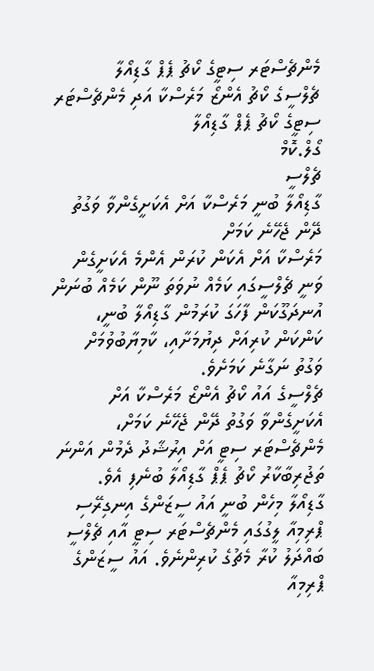މެންޗެސްޓަރ ސިޓީގެ ކޯޗު ޕެޕް ގާޑިއޯލާ
ޗެލްސީގެ ކޯޗު އެންޒޯ މަރެސްކާ އަދި މެންޗެސްޓަރ ސިޓީގެ ކޯޗު ޕެޕް ގާޑިއޯލާ
ގޯލް.ކޮމް
ޗެލްސީ
ގާޑިއޯލާ ބުނީ މަރެސްކާ އަށް އެކަށީގެންވާ ވަގުތު ދޭން ޖެހޭނެ ކަމަށް
މަރެސްކާ އަށް އެކަން ކުރަން އެންމެ އެކަށީގެން ވަނީ ޗެލްސީގައި ކަމެއް ނުވަތަ ނޫން ކަމެއް ބުނަން އުނދަގޫކަން ފާހަގަ ކުރަމުން ގާޑިއޯލާ ބުނީ، ކަންކަން ކުރިއަށް ދިޔުމަށާއި، ކާމިޔާބުވުމަށް ވަގުތު ނަގާނެ ކަމަށެވެ.
ޗެލްސީގެ އައު ކޯޗު އެންޒޯ މަރެސްކާ އަށް އެކަށީގެންވާ ވަގުތު ދޭން ޖެހޭނެ ކަމަށް، މެންޗެސްޓަރ ސިޓީ އަށް އިރުޝާދު ދެމުން އަންނަ ތަޖުރިބާކާރު ކޯޗު ޕެޕް ގާޑިއޯލާ ބުނެފި އެވެ.
ގާޑިއޯލާ މިހެން ބުނީ އައު ސީޒަންގެ އިނގިރޭސި ޕްރިމިއާ ލީގުގައި މެންޗެސްޓަރ ސިޓީ އާއި ޗެލްސީ ބައްދަލު ކުރާ މެޗުގެ ކުރިންނެވެ. އައު ސީޒަންގެ ޕްރިމިއާ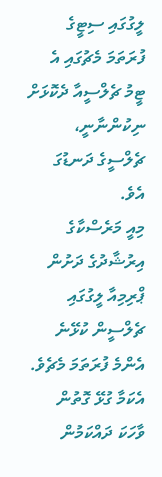ލީގުގައި ސިޓީގެ ފުރަތަމަ މެޗުގައި އެ ޓީމު ޗެލްސީއާ ދެކޮޅަށް ނިކުންނާނީ، ޗެލްސީގެ ދަނޑުގަ އެވެ.
މިއީ މަރެސްކާގެ އިރުޝާދުގެ ދަށުން ޕްރިމިއާ ލީގުގައި ޗެލްސީން ކުޅޭނެ އެންމެ ފުރަތަމަ މެޗެވެ. އެކަމާ ގުޅޭ ގޮތުން ވާހަކަ ދައްކަމުން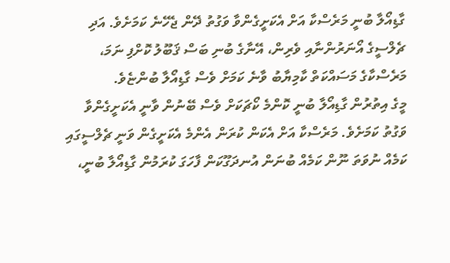ގާޑިއޯލާ ބުނީ މަރެސްކާ އަށް އެކަށީގެންވާ ވަގުތު ދޭން ޖެހޭނެ ކަމަށެވެ. އަދި ޗެލްސީގެ އޯނަރުންނާއި ވެރިން، އޭނާގެ ބުނި ބަސް ޤަބޫލު ކޮށްފި ނަމަ، މަރެސްކާގެ މަސައްކަތް ކާމިޔާބު ވާނެ ކަމަށް ވެސް ގާޑިއޯލާ ބުންޏެވެ.
މީގެ އިތުރުން ގާޑިއޯލާ ބުނީ ކޮންމެ ކޯޗަކަށް ވެސް ބޭނުން ވާނީ އެކަށީގެންވާ ވަގުތު ކަމަށެވެ. މަރެސްކާ އަށް އެކަން ކުރަން އެންމެ އެކަށީގެން ވަނީ ޗެލްސީގައި ކަމެއް ނުވަތަ ނޫން ކަމެއް ބުނަން އުނދަގޫކަން ފާހަގަ ކުރަމުން ގާޑިއޯލާ ބުނީ،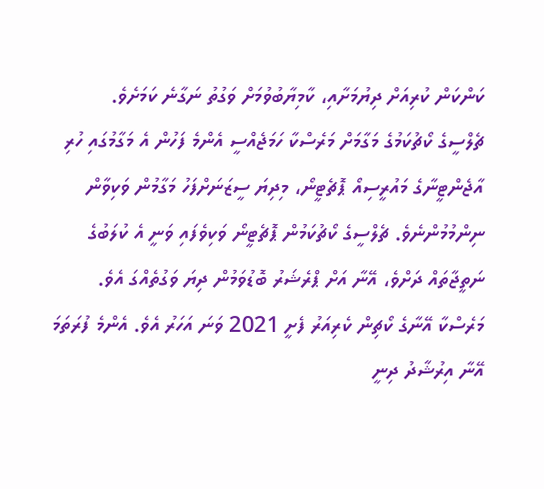ކަންކަން ކުރިއަށް ދިޔުމަށާއި، ކާމިޔާބުވުމަށް ވަގުތު ނަގާނެ ކަމަށެވެ.
ޗެލްސީގެ ކޯޗުކަމުގެ މަގާމަށް މަރެސްކާ ހަމަޖެއްސީ އެންމެ ފަހުން އެ މަގާމުގައި ހުރި އާޖެންޓީނާގެ މައުރީސިއޯ ޕޮޗެޓީނޯ، މިދިޔަ ސީޒަނަށްފަހު މަގާމުން ވަކިވާން ނިންމުމުންނެވެ. ޗެލްސީގެ ކޯޗުކަމުން ޕޮޗެޓީނޯ ވަކިވެފައި ވަނީ އެ ކުލަބުގެ ނަތީޖާތައް ދަށްވެ، އޭނާ އަށް ޕްރެޝަރު ބޮޑުވަމުން ދިޔަ ވަގުތެއްގަ އެވެ.
މަރެސްކާ އޭނާގެ ކޯޗިން ކެރިއަރު ފެށީ 2021 ވަނަ އަހަރު އެވެ. އެންމެ ފުރަތަމަ އޭނާ އިރުޝާދު ދިނީ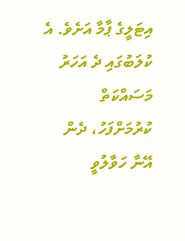އިޓަލީގެ ޕާމާ އަށެވެ. އެ ކުލަބުގައި ދެ އަހަރު މަސައްކަތް ކުރުމަށްފަހު، ދެން އޭނާ ހަވާލުވީ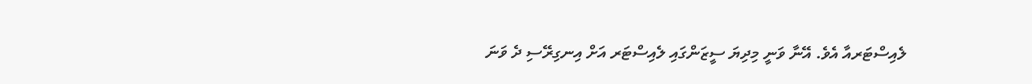ލެއިސްޓަރއާ އެވެ. އޭނާ ވަނީ މިދިޔަ ސީޒަންގައި ލެއިސްޓަރ އަށް އިނގިރޭސި ދެ ވަނަ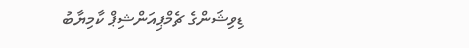ޑިވިޝަންގެ ޗެމްޕިއަންޝިޕް ކާމިޔާބު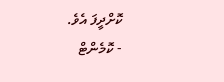ކޮށްދީފަ އެވެ.
- ކޮމެންޓް